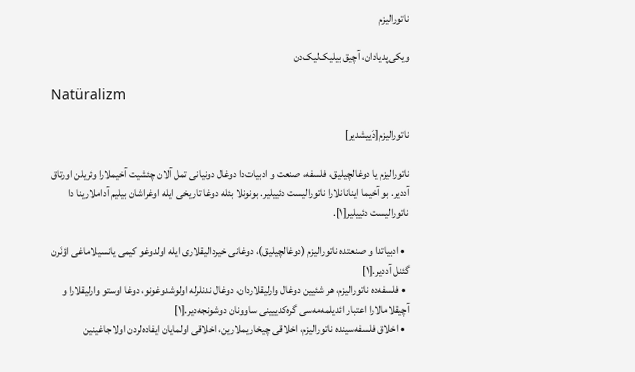ناتورالیزم

ویکی‌پدیادان، آچیق بیلیک‌لیک‌دن

Natüralizm

ناتورالیزم[دَییشدیر]

ناتورالیزم یا دوغالچیلیق، فلسفه، صنعت و ادبیات‌دا دوغال دونیانی تمل آلان چئشیت آخیملارا وئریلن اورتاق آددیر. بو آخیما اینانانلارا ناتورالیست دئییلیر. بونونلا بئله دوغا تاریخی ایله اوغراشان بیلیم آداملارینا دا ناتورالیست دئییلیر[۱].

  • ادبیاتدا و صنعتده ناتورالیزم (دوغالچیلیق)، دوغانی خیردالیقلاری ایله اولدوغو کیمی یانسیلاماغی اؤنَرن گئنل آددیر.[۱]
  • فلسفه‌ده ناتورالیزم، هر شئیین دوغال وارلیقلاردان، دوغال ندنلرله اولوشدوغونو، دوغا اوستو وارلیقلارا و آچیقلامالارا اعتبار ائدیلمه‌مه‌سی گره‌کدییینی ساوونان دوشونجه‌دیر.[۱]
  • اخلاق فلسفه‌سینده ناتورالیزم، اخلاقی چیخاریملارین، اخلاقی اولمایان ایفاده‌لردن اولاجاغینین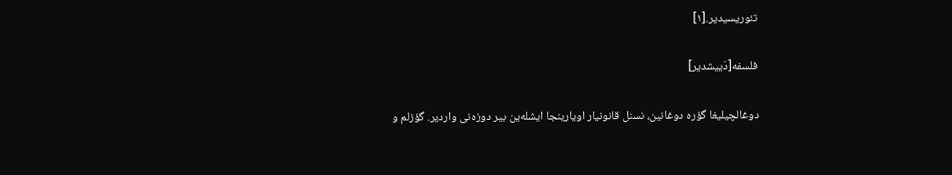تئوریسیدیر.[۱]

فلسفه[دَییشدیر]

دوغالچیلیغا گؤره دوغانین، نسنل قانونیار اویارینجا ایشله‌ین بیر دوزه‌نی واردیر. گؤزلم و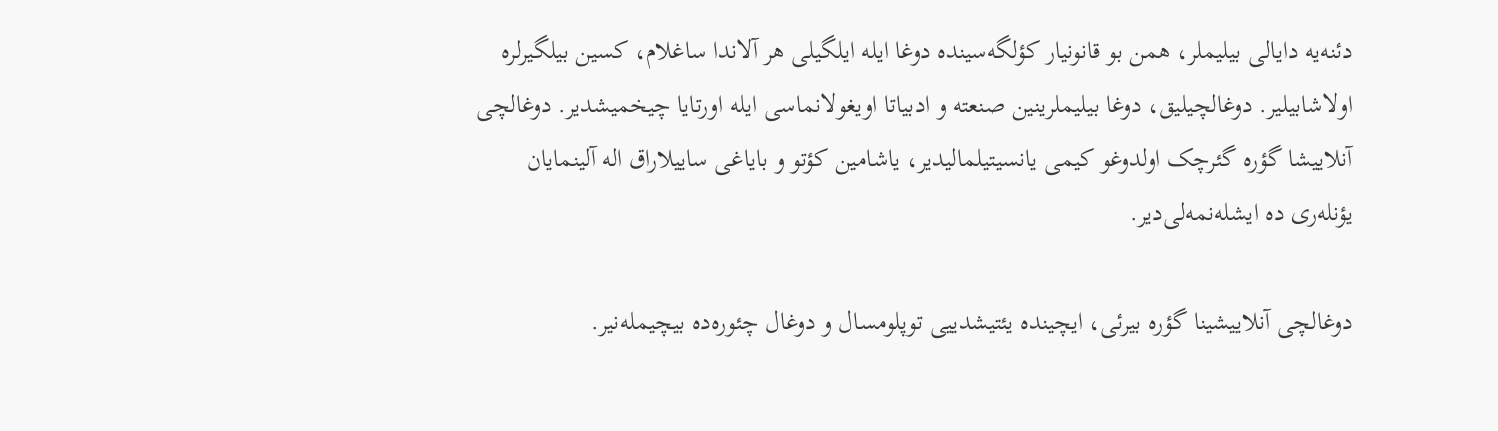دئنه‌یه دایالی بیلیملر، همن بو قانونیار کؤلگه‌سینده دوغا ایله ایلگیلی هر آلاندا ساغلام، کسین بیلگیرلره اولاشابیلیر. دوغالچیلیق، دوغا بیلیملرینین صنعته و ادبیاتا اویغولانماسی ایله اورتایا چیخمیشدیر. دوغالچی آنلاییشا گؤره گئرچک اولدوغو کیمی یانسیتیلمالیدیر، یاشامین کؤتو و بایاغی ساییلاراق اله آلینمایان یؤنله‌ری ده ایشله‌نمه‌لی‌دیر.

دوغالچی آنلاییشینا گؤره بیرئی، ایچینده یئتیشدییی توپلومسال و دوغال چئوره‌ده بیچیمله‌نیر.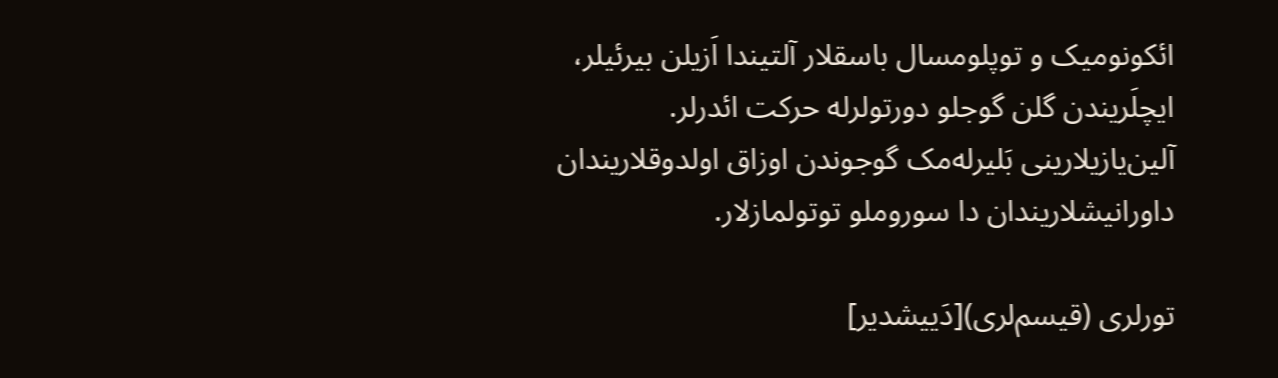ائکونومیک و توپلومسال باسقلار آلتیندا اَزیلن بیرئیلر، ایچلَریندن گلن گوجلو دورتولرله حرکت ائدرلر. آلین‌یازیلارینی بَلیرله‌مک گوجوندن اوزاق اولدوقلاریندان داورانیشلاریندان دا سوروملو توتولمازلار.

تورلری (قیسم‌لری)[دَییشدیر]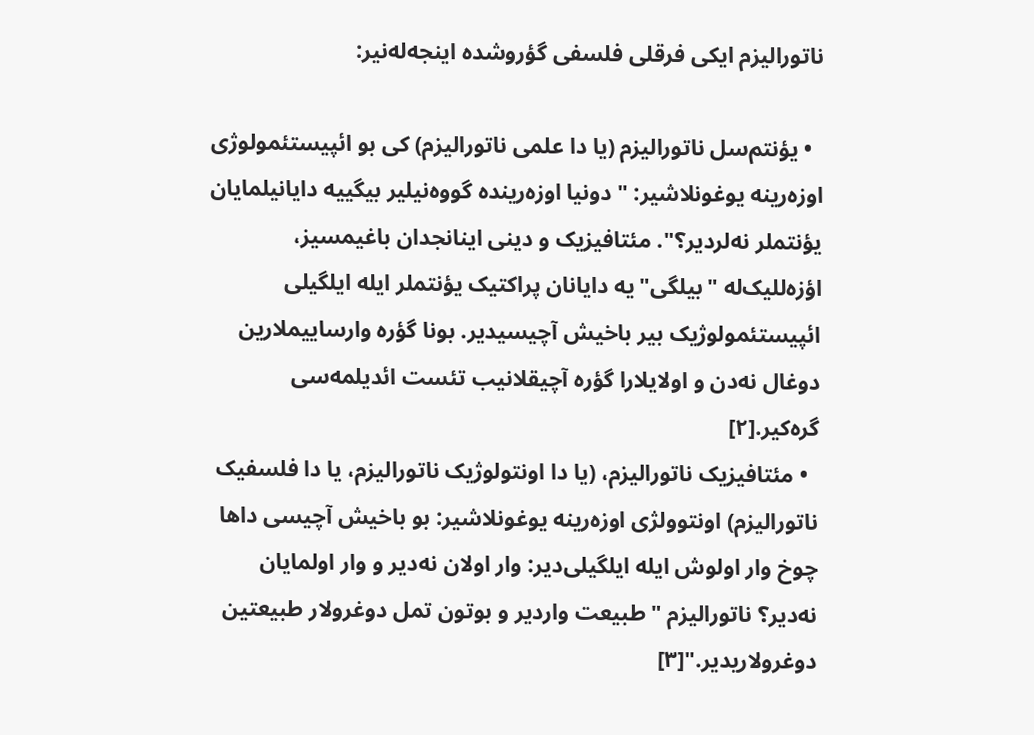ناتورالیزم ایکی فرقلی فلسفی گؤروشده اینجه‌له‌نیر:

  • یؤنتم‌سل ناتورالیزم (یا دا علمی ناتورالیزم) کی بو ائپیستئمولوژی اوزه‌رینه یوغونلاشیر: "دونیا اوزه‌رینده گووه‌نیلیر بیگییه دایانیلمایان یؤنتملر نه‌لردیر؟". مئتافیزیک و دینی اینانجدان باغیمسیز، اؤزه‌للیک‌له "بیلگی"یه دایانان پراکتیک یؤنتملر ایله ایلگیلی ائپیستئمولوژیک بیر باخیش آچیسیدیر. بونا گؤره وارساییملارین دوغال نه‌دن و اولایلارا گؤره آچیقلانیب تئست ائدیلمه‌سی گره‌کیر.[۲]
  • مئتافیزیک ناتورالیزم، (یا دا اونتولوژیک ناتورالیزم، یا دا فلسفیک ناتورالیزم) اونتوولژی اوزه‌رینه یوغونلاشیر: بو باخیش آچیسی داها چوخ وار اولوش ایله ایلگیلی‌دیر: وار اولان نه‌دیر و وار اولمایان نه‌دیر؟ ناتورالیزم "طبیعت واردیر و بوتون تمل دوغرولار طبیعتین دوغرولاریدیر."[۳]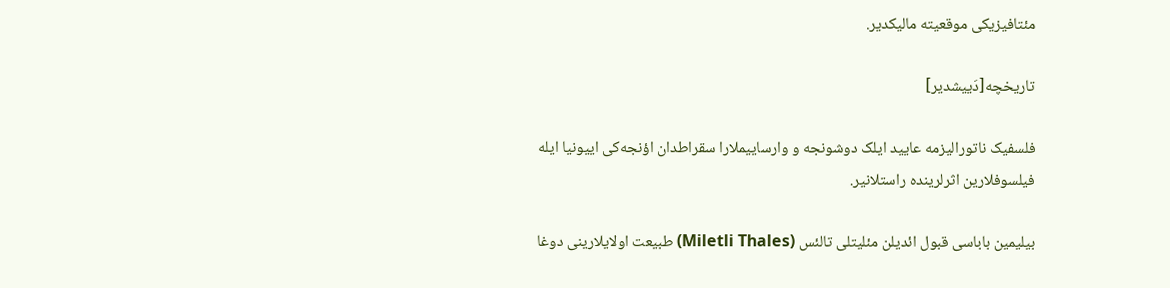مئتافیزیکی موقعیته مالیکدیر.

تاریخچه[دَییشدیر]

فلسفیک ناتورالیزمه عایید ایلک دوشونجه و وارساییملارا سقراطدان اؤنجه‌کی اییونیا ایله فیلسوفلارین اثرلرینده راستلانیر.

بیلیمین باباسی قبول ائدیلن مئلیتلی تالئس (Miletli Thales) طبیعت اولایلارینی دوغا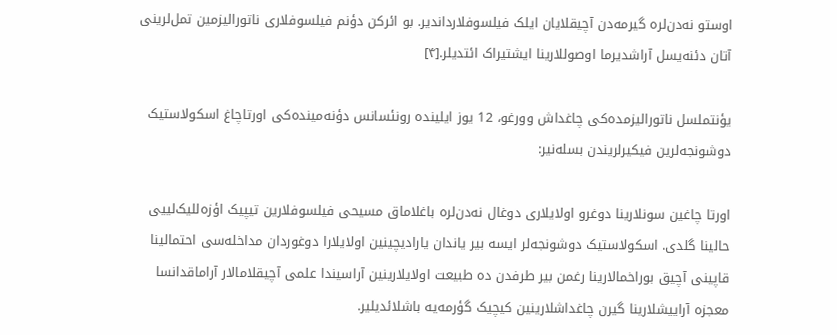اوستو نه‌دن‌لره گیرمه‌دن آچیقلایان ایلک فیلسوفلارداندیر. بو ائرکن دؤنم فیلسوفلاری ناتورالیزمین تمل‌لرینی آتان دئنه‌یسل آراشدیرما اوصوللارینا ایشتیراک ائتدیلر.[۴]

یؤنتملسل ناتورالیزمده‌کی چاغداش وورغو، 12 یوز ایلینده رونئسانس دؤنه‌مینده‌کی اورتاچاغ اسکولاستیک دوشونجه‌لرین فیکیرلریندن بسله‌نیر:

اورتا چاغین سونلارینا دوغرو اولایلاری دوغال نه‌دن‌لره باغلاماق مسیحی فیلسوفلارین تیپیک اؤزه‌للیک‌لییی حالینا گلدی. اسکولاستیک دوشونجه‌لر ایسه بیر یاندان یارادیچینین اولایلارا دوغوردان مداخله‌سی احتمالینا قاپینی آچیق بوراخمالارینا رغمن بیر طرفدن ده طبیعت اولایلارینین آراسیندا علمی آچیقلامالار آراماقدانسا معجزه آراییشلارینا گیرن چاغداشلارینین کیچیک گؤرمه‌یه باشلائدیلیر.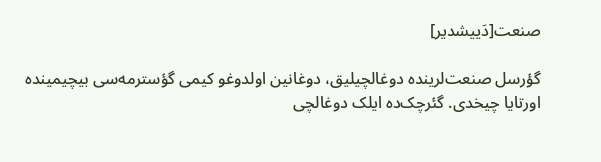صنعت[دَییشدیر]

گؤرسل صنعت‌لرینده دوغالچیلیق، دوغانین اولدوغو کیمی گؤسترمه‌سی بیچیمینده اورتایا چیخدی. گئرچک‌ده ایلک دوغالچی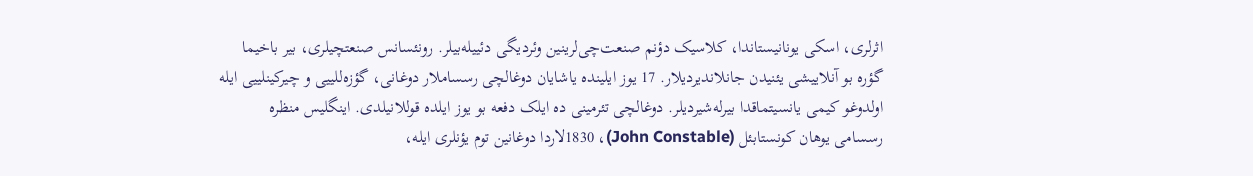اثرلری، اسکی یونانیستاندا، کلاسیک دؤنم صنعت‌چی‌لرینین وئردیگی دئییله‌بیلر. رونئسانس صنعتچیلری، بیر باخیما گؤره بو آنلاییشی یئنیدن جانلاندیردیلار. 17 یوز ایلینده یاشایان دوغالچی رسساملار دوغانی، گؤزه‌للییی و چیرکینلییی ایله اولدوغو کیمی یانسیتماقدا بیرله‌شیردیلر. دوغالچی تئرمینی ده ایلک دفعه بو یوز ایلده قوللانیلدی. اینگلیس منظره رسسامی یوهان کونستابئل (John Constable)، 1830لاردا دوغانین توم یؤنلری ایله،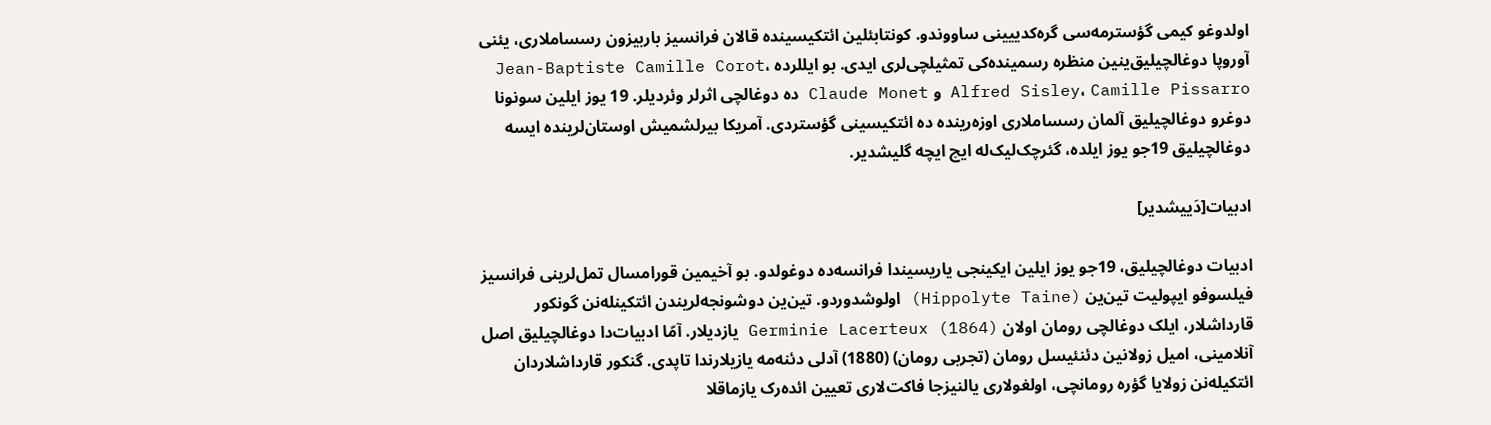اولدوغو کیمی گؤسترمه‌سی گره‌کدییینی ساووندو. کونتابئلین ائتکیسینده قالان فرانسیز باربیزون رسساملاری، یئنی آوروپا دوغالچیلیق‌ینین منظره رسمینده‌کی تمثیلچی‌لری ایدی. بو ایللرده Jean-Baptiste Camille Corot، Alfred Sisley، Camille Pissarro و Claude Monet ده دوغالچی اثرلر وئردیلر. 19 یوز ایلین سونونا دوغرو دوغالچیلیق آلمان رسساملاری اوزه‌رینده ده ائتکیسینی گؤستردی. آمریکا بیرلشمیش اوستان‌لرینده ایسه دوغالچیلیق 19جو یوز ایلده، گئرچک‌لیک‌له ایچ ایچه گلیشدیر.

ادبیات[دَییشدیر]

ادبیات دوغالچیلیق، 19جو یوز ایلین ایکینجی یاریسیندا فرانسه‌ده دوغولدو. بو آخیمین قورامسال تمل‌لرینی فرانسیز فیلسوفو ایپولیت تین‌ین (Hippolyte Taine) اولوشدوردو. تین‌ین دوشونجه‌لریندن ائتکینله‌نن گونکور قارداشلار، ایلک دوغالچی رومان اولان (Germinie Lacerteux (1864 یازدیلار. آمّا ادبیات‌دا دوغالچیلیق اصل آنلامینی، امیل زولانین دئنئیسل رومان (تجربی رومان) (1880) آدلی دئنه‌مه یازیلارندا تاپدی. گنکور قارداشلاردان ائتکیله‌نن زولایا گؤره رومانچی، اولغولاری یالنیزجا فاکت‌لاری تعیین ائده‌رک یازماقلا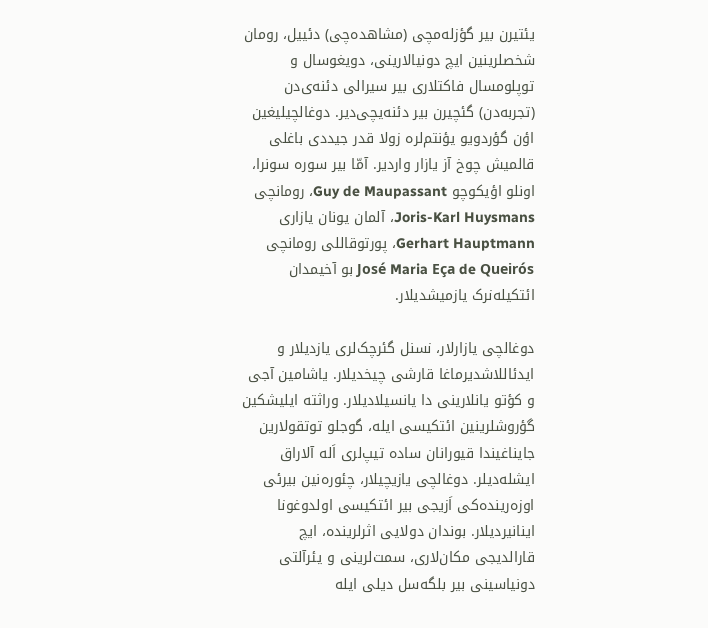یئتیرن بیر گؤزله‌مچی (مشاهده‌چی) دئییل، رومان شخصلرینین ایچ دونیالارینی، دویغوسال و توپلومسال فاکتلاری بیر سیرالی دئنه‌ی‌دن (تجربه‌دن) گئچیرن بیر دئنه‌یچی‌دیر. دوغالچیلیغین اؤن گؤردویو یؤنتم‌لره زولا قدر جیددی باغلی قالمیش چوخ آز یازار واردیر. آمّا بیر سوره سونرا، اونلو اؤیکوچو Guy de Maupassant، رومانچی Joris-Karl Huysmans، آلمان یونان یازاری Gerhart Hauptmann، پورتوقاللی رومانچی José Maria Eça de Queirós بو آخیمدان ائتکیله‌نرک یازمیشدیلار.

دوغالچی یازارلار، نسنل گئرچک‌لری یازدیلار و ایدئاللاشدیرماغا قارشی چیخدیلار. یاشامین آجی و کؤتو یانلارینی دا یانسیلادیلار. وراثته ایلیشکین گؤروشلرینین ائتکیسی ایله، گوجلو توتقولارین جایناغیندا قیورانان ساده تیپ‌لری اَله آلاراق ایشله‌دیلر. دوغالچی یازیچیلار، چئوره‌نین بیرئی اوزه‌رینده‌کی اَزیجی بیر ائتکیسی اولدوغونا اینانیردیلار. بوندان دولایی اثرلرینده، ایچ قارالدیجی مکان‌لاری، سمت‌لرینی و یئرآلتی دونیاسینی بیر بلگه‌سل دیلی ایله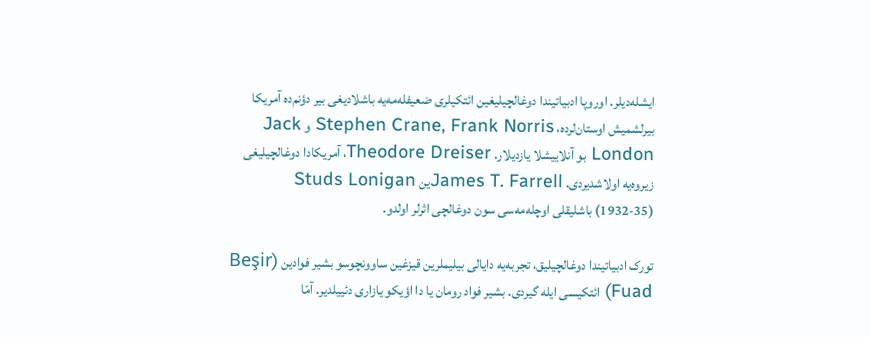ایشله‌دیلر. اوروپا ادبیاتیندا دوغالچیلیغین ائتکیلری ضعیفله‌مه‌یه باشلادیغی بیر دؤنم‌ده آمریکا بیرلشمیش اوستان‌لرده، Stephen Crane, Frank Norris و Jack London بو آنلاییشلا یازدیلار. Theodore Dreiser، آمریکادا دوغالچیلیغی زیروه‌یه اولاشدیردی. James T. Farrellین Studs Lonigan (1932-35) باشلیقلی اوچله‌مه‌سی سون دوغالچی اثرلر اولدو.

تورک ادبیاتیندا دوغالچیلیق، تجربه‌یه دایالی بیلیملرین قیزغین ساوونچوسو بشیر فوادین (Beşir Fuad) ائتکیسی ایله گیردی. بشیر فواد رومان یا دا اؤیکو یازاری دئییلدیر. آمّا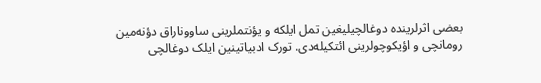بعضی اثرلرینده دوغالچیلیغین تمل ایلکه و یؤنتملرینی ساووناراق دؤنه‌مین رومانچی و اؤیکوچولرینی ائتکیله‌دی. تورک ادبیاتینین ایلک دوغالچی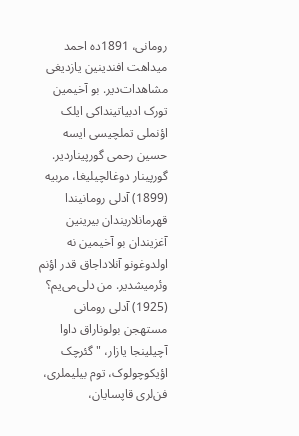رومانی، 1891ده احمد میداهت افندینین یازدیغی مشاهدات‌دیر. بو آخیمین تورک ادبیاتینداکی ایلک اؤنملی تملچیسی ایسه حسین رحمی گورپیناردیر. گورپینار دوغالچیلیغا، مربیه (1899) آدلی رومانیندا قهرمانلاریندان بیرینین آغزیندان بو آخیمین نه اولدوغونو آنلاداجاق قدر اؤنم وئرمیشدیر. من دلی‌می‌یم؟ (1925) آدلی رومانی مستهجن بولوناراق داوا آچیلینجا یازار، "گئرچک اؤیکوچولوک، توم بیلیملری، فن‌لری قاپسایان،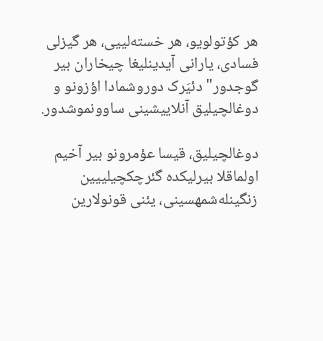هر کؤتولویو، هر خسته‌لییی، هر گیزلی فسادی، یارانی آیدینلیغا چیخاران بیر گوجدور" دئیَرک دوروشمادا اؤزونو و دوغالچیلیق آنلاییشینی ساوونموشدور.

دوغالچیلیق، قیسا عؤمرونو بیر آخیم اولماقلا بیرلیکده گئرچکچیلییین زنگینله‌شمهسینی، یئنی قونولارین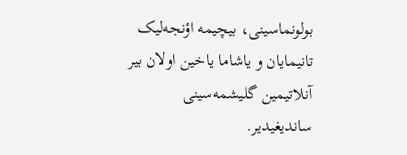بولونماسینی، بیچیمه اؤنجه‌لیک تانیمایان و یاشاما یاخین اولان بیر آنلاتیمین گلیشمه‌سینی ساندیغیدیر.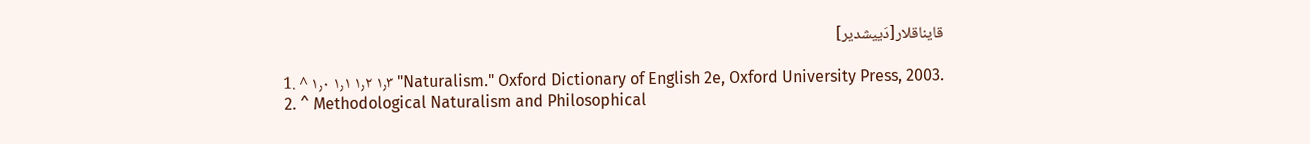قایناقلار[دَییشدیر]

  1. ^ ۱٫۰ ۱٫۱ ۱٫۲ ۱٫۳ "Naturalism." Oxford Dictionary of English 2e, Oxford University Press, 2003.
  2. ^ Methodological Naturalism and Philosophical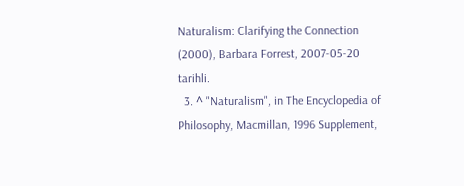Naturalism: Clarifying the Connection (2000), Barbara Forrest, 2007-05-20 tarihli.
  3. ^ "Naturalism", in The Encyclopedia of Philosophy, Macmillan, 1996 Supplement,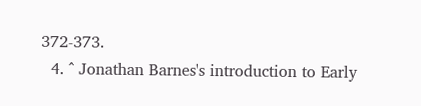372-373.
  4. ^ Jonathan Barnes's introduction to Early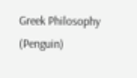Greek Philosophy (Penguin)